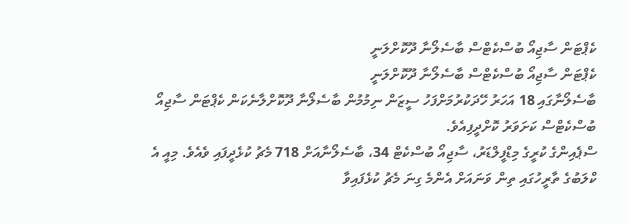ކެޕްޓަން ސާޖިއޯ ބުސްކެޓްސް ބާސެލޯނާ ދޫކޮށްލަނީ
ކެޕްޓަން ސާޖިއޯ ބުސްކެޓްސް ބާސެލޯނާ ދޫކޮށްލަނީ
ބާސެލޯނާގައި 18 އަހަރު ހޭދަކުރުމަށްފަހު ސީޒަން ނިމުމުން ބާސެލޯނާ ދޫކޮށްލާނެކަން ކެޕްޓަން ސާޖިއޯ ބުސްކެޓްސް ކަށަވަރު ކޮށްދީފިއެވެ.
ސްޕެއިންގެ ކުރީގެ މިޑްފީލްޑަރު، ސާޖިއޯ ބުސްކެޓް 34، ބާސެލޯނާއަށް 718 މެޗު ކުޅެދީފައި ވެއެވެ. މިއީ އެ ކްލަބުގެ ތާރީހުގައި ތިން ވަނައަށް އެންމެ ގިނަ މެޗު ކުޅެފައިވާ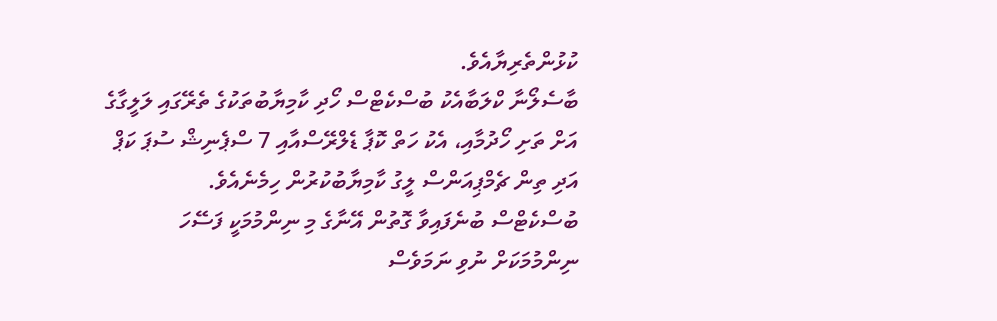ކުޅުންތެރިޔާއެވެ.
ބާސެލޯނާ ކްލަބާއެކު ބުސްކެޓްސް ހޯދި ކާމިޔާބުތަކުގެ ތެރޭގައި ލަލީގާގެ އަށް ތަށި ހޯދުމާއި، އެކު ހަތް ކޮޕާ ޑެލްރޭސްއާއި 7 ސްޕެނިޝް ސުޕަ ކަޕް އަދި ތިން ޗެމްޕިއަންސް ލީގު ކާމިޔާބުކުރުން ހިމެނެއެވެ.
ބުސްކެޓްސް ބުނެފައިވާ ގޮތުން އޭނާގެ މި ނިންމުމަކީ ފަސޭހަ ނިންމުމަކަށް ނުވި ނަމަވެސް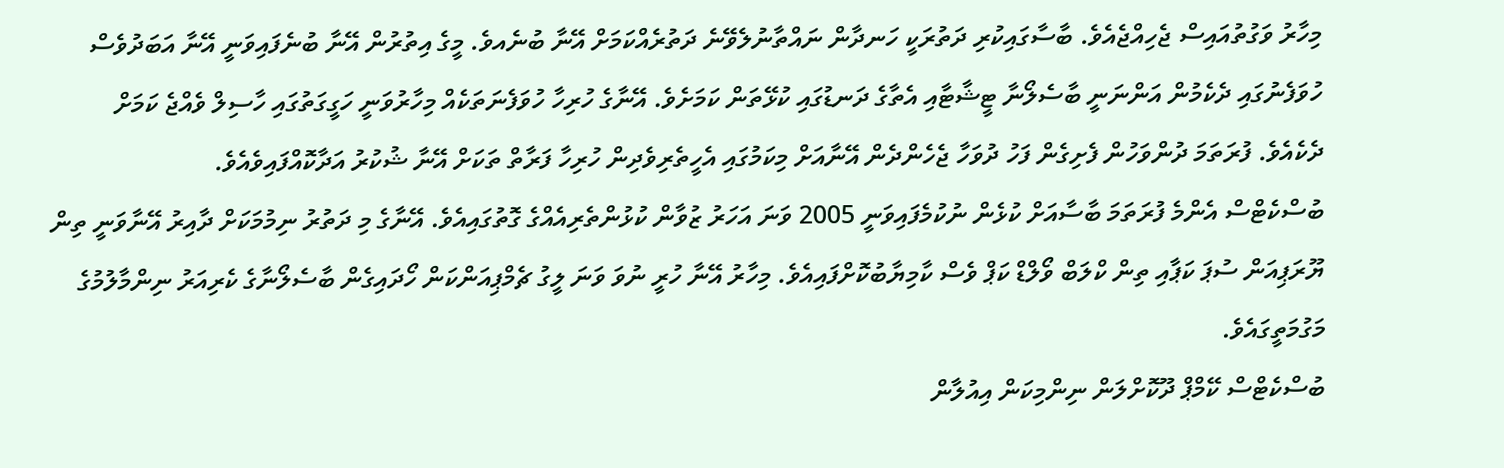މިހާރު ވަގުތުއައިސް ޖެހިއްޖެއެވެ. ބާސާގައިކުރި ދަތުރަކީ ހަނދާން ނައްތާނުލެވޭނެ ދަތުރެއްކަމަށް އޭނާ ބުނެއވެ. މީގެ އިތުރުން އޭނާ ބުނެފައިވަނީ އޭނާ އަބަދުވެސް ހުވަފެނުގައި ދެކެމުން އަންނަނީ ބާސެލޯނާ ޓީޝާޓާއި އެތާގެ ދަނޑުގައި ކުޅޭތަން ކަމަށެވެ. އޭނާގެ ހުރިހާ ހުވަފެނަތަކެއް މިހާރުވަނީ ހަގީގަތުގައި ހާސިލް ވެއްޖެ ކަމަށް ދެކެއެވެ. ފުރަތަމަ ދުންވަހުން ފެށިގެން ފަހު ދުވަހާ ޖެހެންދެން އޭނާއަށް މިކަމުގައި އެހީތެރިވެދިން ހުރިހާ ފަރާތް ތަކަށް އޭނާ ޝުކުރު އަދާކޮއްފައިވެއެވެ.
ބުސްކެޓްސް އެންމެ ފުރަތަމަ ބާސާއަށް ކުޅެން ނުކުމެފައިވަނީ 2005 ވަނަ އަހަރު ޒުވާން ކުޅުންތެރިއެއްގެ ގޮތުގައިއެވެ. އޭނާގެ މި ދަތުރު ނިމުމަކަށް ދާއިރު އޭނާވަނީ ތިން ޔޫރަޕިއަން ސުޕަ ކަޕާއި ތިން ކްލަބް ވޯލްޑް ކަޕް ވެސް ކާމިޔާބުކޮށްފައިއެވެ. މިހާރު އޭނާ ހުރީ ނުވަ ވަނަ ލީގު ޗެމްޕިއަންކަން ހޯދައިގެން ބާސެލޯނާގެ ކެރިއަރު ނިންމާލުމުގެ މަގުމަތީގައެވެ.
ބުސްކެޓްސް ކޭމްޕް ދޫކޮށްލަން ނިންމިކަން އިއުލާން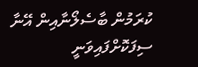ކުރަމުން ބާސެލޯނާއިން އޭނާ ސިފަކޮށްފައިވަނީ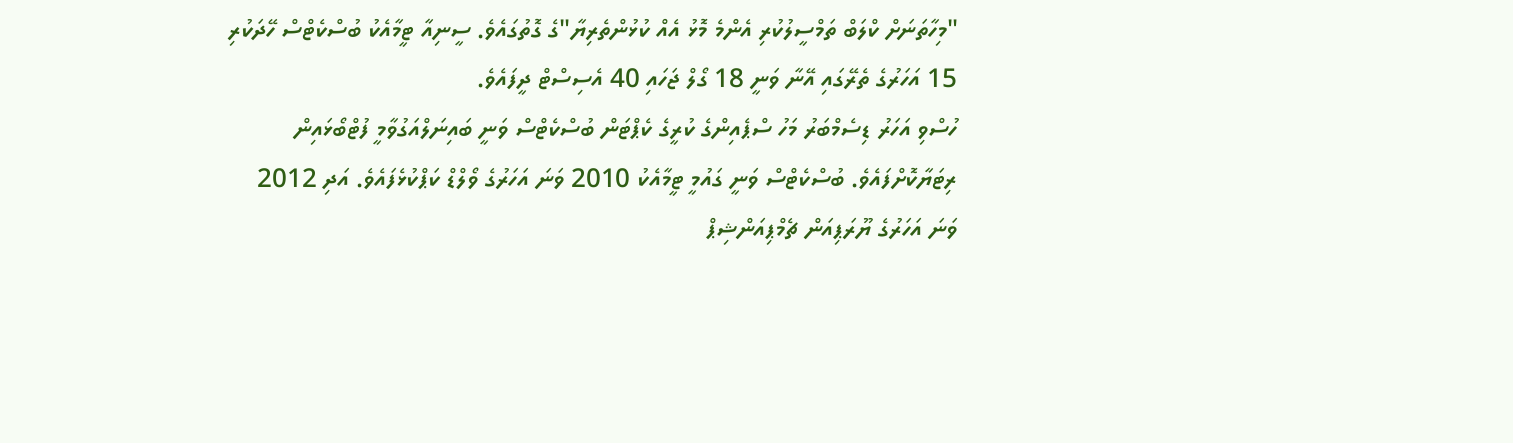"މިހާތަނަށް ކްލަބް ތަމްސީލުކުރި އެންމެ މޮޅު އެއް ކުޅުންތެރިޔާ"ގެ ގޮތުގައެވެ. ސީނިއާ ޓީމާއެކު ބުސްކެޓްސް ހޭދަކުރި 15 އަހަރުގެ ތެރޭގައި އޭނާ ވަނީ 18 ގޯލް ޖަހައި 40 އެސިސްޓް ދީފައެވެ.
ހުސްވި އަހަރު ޑިސެމްބަރު މަހު ސްޕެއިންގެ ކުރީގެ ކެޕްޓަން ބުސްކެޓްސް ވަނީ ބައިނަލްއަގުވާމީ ފުޓްބޯޅައިން ރިޓަޔާކޮށްފައެވެ. ބުސްކެޓްސް ވަނީ ގައުމީ ޓީމާއެކު 2010 ވަނަ އަހަރުގެ ވޯލްޑް ކަޕްކުޅެފައެވެ. އަދި 2012 ވަނަ އަހަރުގެ ޔޫރަޕިއަން ޗެމްޕިއަންޝިޕް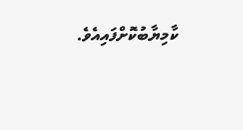ކާމިޔާބުކޮށްފައިއެވެ.